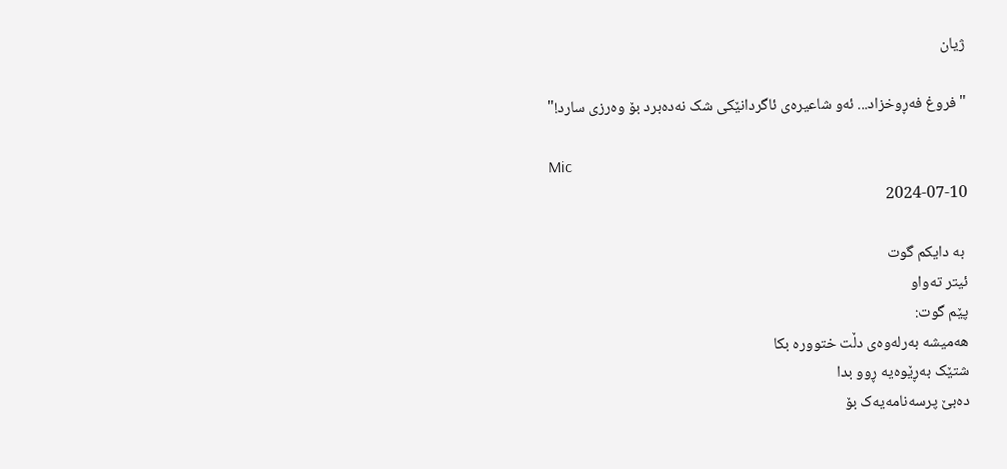ژیان

"فروغ فەڕوخزاد... ئەو شاعیرەی ئاگردانێکی شک نەدەبرد بۆ وەرزی سارد!"

Mic
2024-07-10

 بە دایکم گوت
ئیتر تەواو
پێم گوت:
هەمیشە بەرلەوەی دڵت ختوورە بکا
شتێک بەڕێوەیە ڕوو بدا
دەبێ پرسەنامەیەک بۆ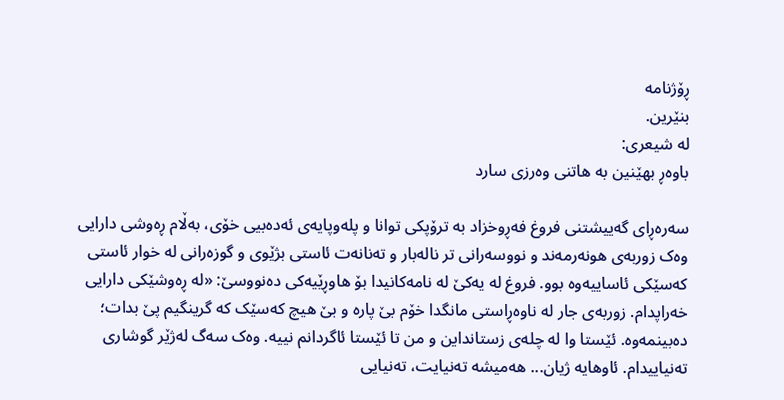ڕۆژنامە
بنێرین.
لە شیعری:
باوەڕ بهێنین بە هاتنی وەرزی سارد

سەرەڕای گەییشتنی فروغ فەڕوخزاد بە ترۆپکی توانا و پلەوپایەی ئەدەبیی خۆی، بەڵام ڕەوشی دارایی وەک زوربەی هونەرمەند و نووسەرانی تر نالەبار و تەنانەت ئاستی بژێوی و گوزەرانی لە خوار ئاستی کەسێکی ئاساییەوە بوو. فروغ لە یەکێ لە نامەکانیدا بۆ هاوڕێیەکی دەنووسێ: «لە ڕەوشێکی دارایی خەراپدام. زوربەی جار لە ناوەڕاستی مانگدا خۆم بێ پارە و بێ هیچ کەسێک کە گرینگیم پێ بدات؛ دەبینمەوە. ئێستا وا لە چلەی زستانداین و من تا ئێستا ئاگردانم نییە. وەک سەگ لەژێر گوشاری تەنیاییدام. ئاوهایە ژیان... هەمیشە تەنیایت، تەنیایی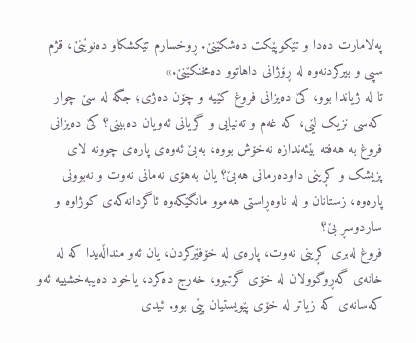پەلامارت دەدا و تێکوپێکت دەشکێنێ. ڕوخسارم تێکشکاو دەنوێنێ، قژم سپی و بیرکردنەوە لە ڕۆژانی داهاتوو دەمخنکێنێ.»
تا لە ژیاندا بوو، کێ دەیزانی فروغ کێیە و چۆن دەژی؛ جگە لە سێ چوار کەسی نزیک لێی، کە غەم و تەنیایی و گریانی ئەویان دەبینی؟ کێ دەیزانی فروغ بە هەفتە بێئەندازە نەخۆش بووە، بەبێ ئەوەی پارەی چوونە لای پزیشک و کڕینی داودەرمانی هەبێ؟ یان بەهۆی نەمانی نەوت و نەبوونی پارەوە، زستانان و لە ناوەڕاستی هەموو مانگێکەوە ئاگردانەکەی کوژاوە و ساردوسڕ بێ؟
فروغ لەبری کڕینی نەوت، پارەی لە خۆفێرکردن، یان ئەو منداڵەیدا کە لە خانەی گەڕوگوولان لە خۆی گرتبوو، خەرج دەکرد، یاخود دەیبەخشییە ئەو کەسانەی کە زیاتر لە خۆی پێویستیان پێی بوو. ئیدی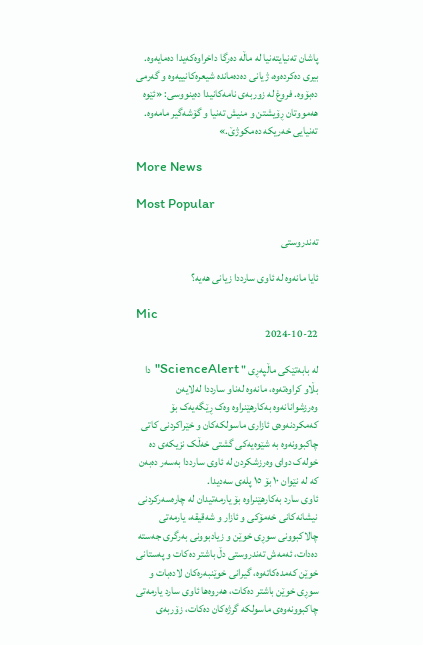پاشان تەنیایتەنیا لە ماڵە دەرگا داخراوەکەیدا دەمایەوە. بیری دەکردەوە، ژیانی دەدەماندە شیعرەکانییەوە و گەرمی دەبۆوە. فروغ لە زوربەی نامەکانیدا دەینووسی: «ئێوە هەمووتان ڕۆیشتن و منیش تەنیا و گۆشەگیر مامەوە. تەنیایی خەریکە دەمکوژێ.»

More News

Most Popular

تەندروستی

ئایا مانەوە لە ئاوی سارددا زیانی هەیە؟

Mic
2024-10-22

لە بابەتێکی ماڵپەڕی " ScienceAlert"دا بڵاو کراوەتەوە، مانەوە لەناو سارددا لەلایەن وەرزشوانانەوە بەکارهێنراوە وەک ڕێگەیەک بۆ کەمکردنەوەی ئازاری ماسولکەکان و خێراکردنی کاتی چاکبوونەوە بە شێوەیەکی گشتی خەڵک نزیکەی دە خولەک دوای وەرزشکردن لە ئاوی سارددا بەسەر دەبەن کە لە نێوان ١٠ بۆ ١٥ پلەی سەدیدا.
ئاوی سارد بەکارهێنراوە بۆ یارمەتیدان لە چارەسەرکردنی نیشانەکانی خەمۆکی و ئازار و شەقیقە، یارمەتی چالاکبوونی سوڕی خوێن و زیادبوونی بەرگری جەستە دەدات، ئەمەش تەندروستی دڵ باشتر دەکات و پەستانی خوێن کەمدەکاتەوە، گیرانی خوێنبەرەکان لادەبات و سوڕی خوێن باشتر دەکات، هەروەها ئاوی سارد یارمەتی چاکبوونەوەی ماسولکە گرژەکان دەکات، زۆربەی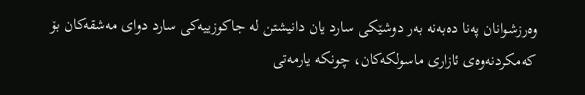وەرزشوانان پەنا دەبەنە بەر دوشێکی سارد یان دانیشتن لە جاکوزییەکی سارد دوای مەشقەکان بۆ کەمکردنەوەی ئازاری ماسولکەکان، چونکە یارمەتی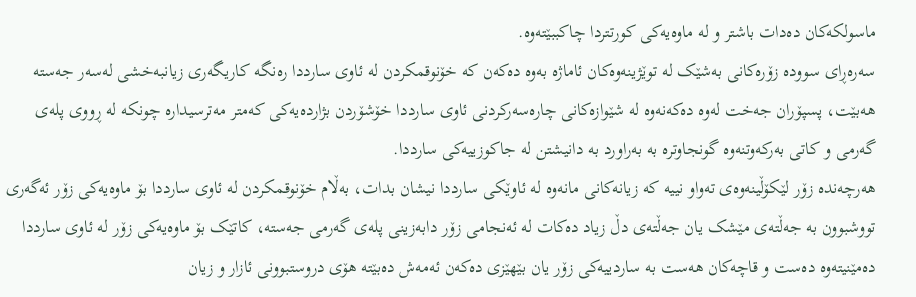ماسولکەکان دەدات باشتر و لە ماوەیەکی کورتتردا چاکببێتەوە.
سەرەڕای سوودە زۆرەکانی بەشێک لە توێژینەوەکان ئاماژە بەوە دەکەن کە خۆنوقمکردن لە ئاوی سارددا رەنگە کاریگەری زیانبەخشی لەسەر جەستە هەبێت، پسپۆران جەخت لەوە دەکەنەوە لە شێوازەکانی چارەسەرکردنی ئاوی سارددا خۆشۆردن بژاردەیەکی کەمتر مەترسیدارە چونکە لە ڕووی پلەی گەرمی و کاتی بەرکەوتنەوە گونجاوترە بە بەراورد بە دانیشتن لە جاکوزییەکی سارددا.
هەرچەندە زۆر لێکۆڵینەوەی تەواو نییە کە زیانەکانی مانەوە لە ئاوێکی سارددا نیشان بدات، بەڵام خۆنوقمکردن لە ئاوی سارددا بۆ ماوەیەکی زۆر ئەگەری تووشبوون بە جەڵتەی مێشک یان جەڵتەی دڵ زیاد دەکات لە ئەنجامی زۆر دابەزینی پلەی گەرمی جەستە، کاتێک بۆ ماوەیەکی زۆر لە ئاوی سارددا دەمێنیتەوە دەست و قاچەکان هەست بە ساردییەکی زۆر یان بێهێزی دەکەن ئەمەش دەبێتە هۆی دروستبوونی ئازار و زیان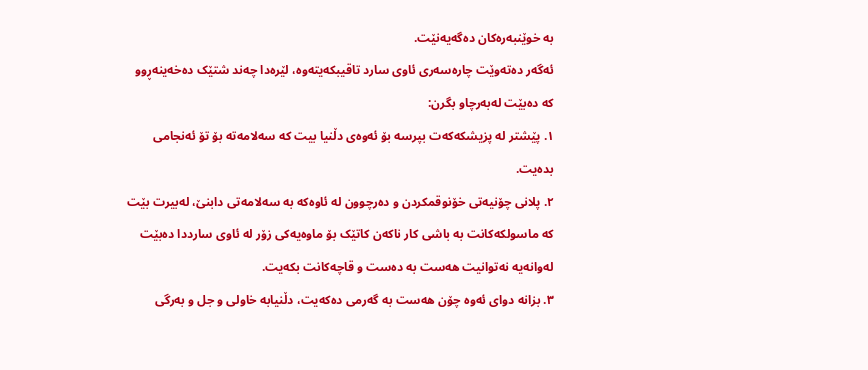بە خوێنبەرەکان دەگەیەنێت.
ئەگەر دەتەوێت چارەسەری ئاوی سارد تاقیبکەیتەوە، لێرەدا چەند شتێک دەخەینەڕوو کە دەبێت لەبەرچاو بگرن:
١. پێشتر لە پزیشکەکەت بپرسە بۆ ئەوەی دڵنیا بیت کە سەلامەتە بۆ تۆ ئەنجامی بدەیت.
٢. پلانی چۆنیەتی خۆنوقمکردن و دەرچوون لە ئاوەکە بە سەلامەتی دابنێ، لەبیرت بێت کە ماسولکەکانت بە باشی کار ناکەن کاتێک بۆ ماوەیەکی زۆر لە ئاوی سارددا دەبێت لەوانەیە نەتوانیت هەست بە دەست و قاچەکانت بکەیت.
٣. بزانە دوای ئەوە چۆن هەست بە گەرمی دەکەیت، دڵنیابە خاولی و جل و بەرگی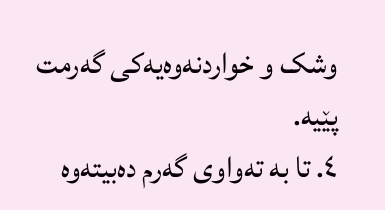وشک و خواردنەوەیەکی گەرمت پێیە.
٤. تا بە تەواوی گەرم دەبیتەوە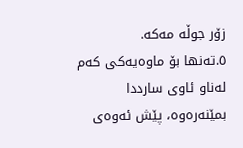زۆر جوڵە مەکە.
٥.تەنها بۆ ماوەیەکی کەم لەناو ئاوی سارددا بمێنەرەوە، پێش ئەوەی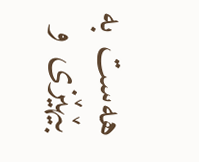هەست بە بێهێزی و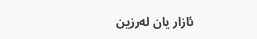ئازار یان لەرزین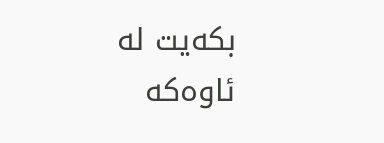بکەیت لە ئاوەکە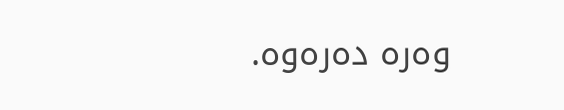وەرە دەرەوە.